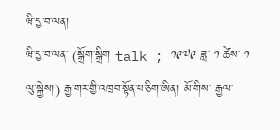ཝི་དྱ་བ་ལན།
ཝི་དྱ་བ་ལན་ (སྒྲོག་སྒྲིག talk ; ༡༩༧༩ ཟླ་ ༡ ཚེས་ ༡ ལུ་སྐྱེས།) རྒྱ་གར་གྱི་འཁྲབ་སྟོན་པ་ཅིག་ཨིན། མོ་གིས་ རྒྱལ་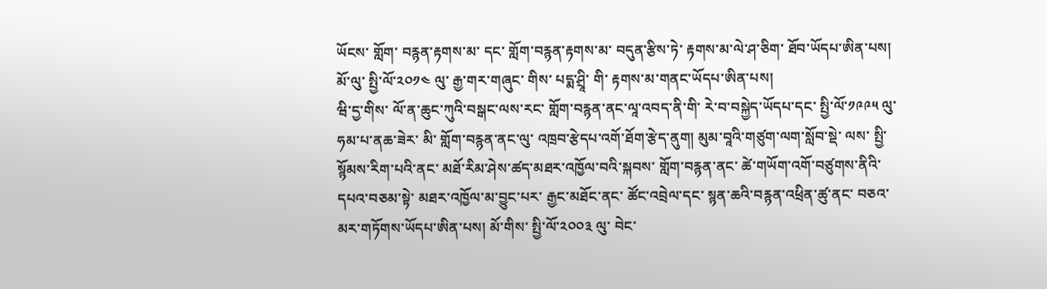ཡོངས་ གློག་ བརྙན་རྟགས་མ་ དང་ གློག་བརྙན་རྟགས་མ་ བདུན་རྩིས་ཏེ་ རྟགས་མ་ལེ་ཤ་ཅིག་ ཐོབ་ཡོདཔ་ཨིན་པས། མོ་ལུ་ སྤྱི་ལོ་༢༠༡༤ ལུ་ རྒྱ་གར་གཞུང་ གིས་ པདྨ་ཤྲཱི་ གི་ རྟགས་མ་གནང་ཡོདཔ་ཨིན་པས།
ཝི་དྱ་གིས་ ལོ་ན་ཆུང་ཀུའི་བསྒང་ལས་རང་ གློག་བརྙན་ནང་ལཱ་འབད་ནི་གི་ རེ་བ་བསྐྱེད་ཡོདཔ་དང་ སྤྱི་ལོ་༡༩༩༥ ལུ་ ཧམ་པ་ནཆ་ཟེར་ མི་ གློག་བརྙན་ནང་ལུ་ འཁྲབ་རྩེདཔ་འགོ་ཐོག་རྩེད་ནུག། མུམ་བཱའི་གཙུག་ལག་སློབ་སྡེ་ ལས་ སྤྱི་སྙོམས་རིག་པའི་ནང་ མཐོ་རིམ་ཤེས་ཚད་མཐར་འཁྱོལ་བའི་སྐབས་ གློག་བརྙན་ནང་ ཚེ་གཡོག་འགོ་བཙུགས་ནིའི་ དཔའ་བཅམ་སྟེ་ མཐར་འཁྱོལ་མ་བྱུང་པར་ རྒྱང་མཐོང་ནང་ ཚོང་འབྲེལ་དང་ སྙན་ཆའི་བརྙན་འཕྲིན་ཚུ་ནང་ བཅའ་མར་གཏོགས་ཡོདཔ་ཨིན་པས། མོ་གིས་ སྤྱི་ལོ་༢༠༠༣ ལུ་ བེང་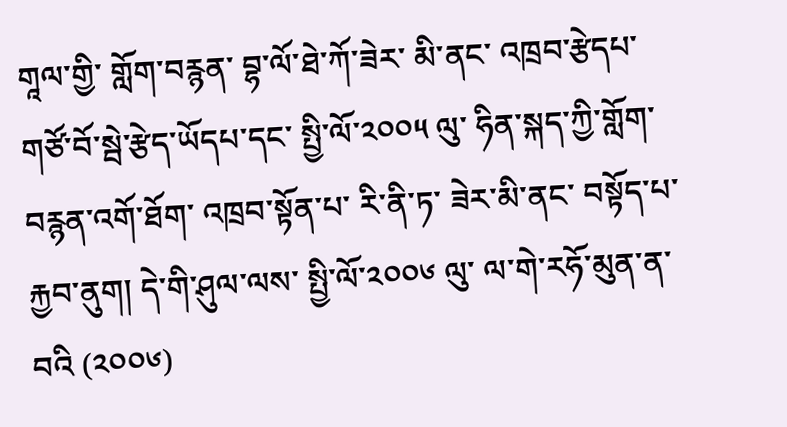གཱལ་གྱི་ གློག་བརྙན་ བྷ་ལོ་ཐེ་ཀོ་ཟེར་ མི་ནང་ འཁྲབ་རྩེདཔ་གཙོ་བོ་སྦེ་རྩེད་ཡོདཔ་དང་ སྤྱི་ལོ་༢༠༠༥ ལུ་ ཧིན་སྐད་ཀྱི་གློག་བརྙན་འགོ་ཐོག་ འཁྲབ་སྟོན་པ་ རི་ནི་ཏ་ ཟེར་མི་ནང་ བསྟོད་པ་རྐྱབ་ནུག། དེ་གི་ཤུལ་ལས་ སྤྱི་ལོ་༢༠༠༦ ལུ་ ལ་གེ་རཧོ་མུན་ན་བའི (༢༠༠༦)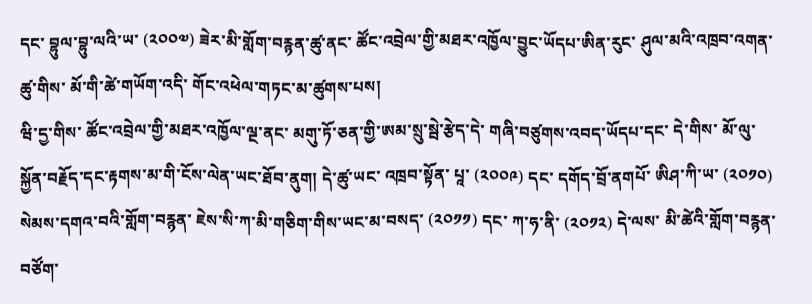དང་ བྷུལ་བྷུ་ལའི་ཡ་ (༢༠༠༧) ཟེར་མི་གློག་བརྙན་ཚུ་ནང་ ཚོང་འབྲེལ་གྱི་མཐར་འཁྱོལ་བྱུང་ཡོདཔ་ཨིན་རུང་ ཤུལ་མའི་འཁྲབ་འགན་ཚུ་གིས་ མོ་གི་ཚེ་གཡོག་འདི་ གོང་འཕེལ་གཏང་མ་ཚུགས་པས།
ཝི་དྱ་གིས་ ཚོང་འབྲེལ་གྱི་མཐར་འཁྱོལ་ལྔ་ནང་ མགུ་ཏོ་ཅན་གྱི་ཨམ་སྲུ་སྦེ་རྩེད་དེ་ གཞི་བཙུགས་འབད་ཡོདཔ་དང་ དེ་གིས་ མོ་ལུ་ སྐྱོན་བརྗོད་དང་རྟགས་མ་གི་ངོས་ལེན་ཡང་ཐོབ་ནུག། དེ་ཚུ་ཡང་ འཁྲབ་སྟོན་ པཱ་ (༢༠༠༩) དང་ དགོད་བྲོ་ནགཔོ་ ཨིཤ་ཀི་ཡ་ (༢༠༡༠) སེམས་དགའ་བའི་གློག་བརྙན་ ཇེས་སི་ཀ་མི་གཅིག་གིས་ཡང་མ་བསད་ (༢༠༡༡) དང་ ཀ་ཧ་ནི་ (༢༠༡༢) དེ་ལས་ མི་ཚེའི་གློག་བརྙན་ བཙོག་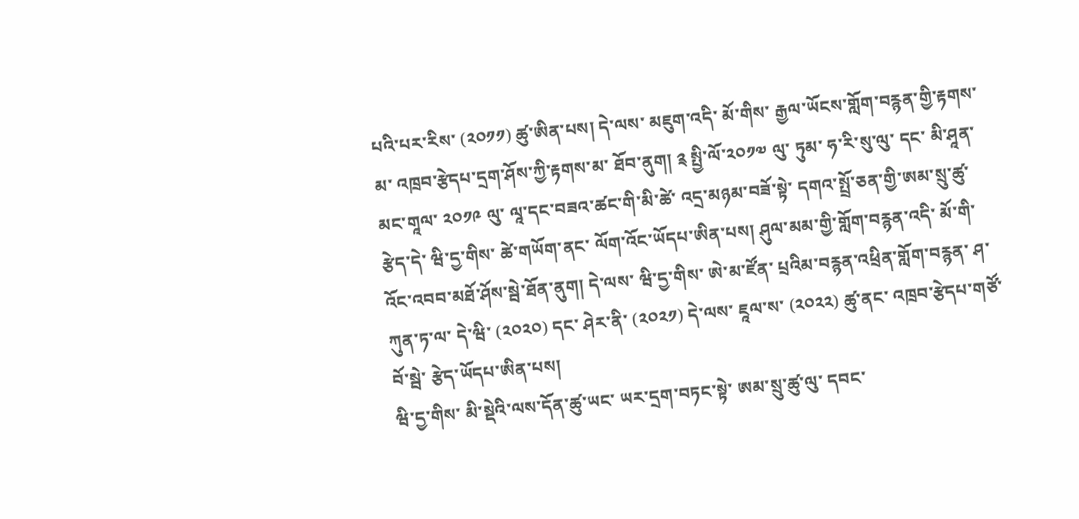པའི་པར་རིས་ (༢༠༡༡) ཚུ་ཨིན་པས། དེ་ལས་ མཇུག་འདི་ མོ་གིས་ རྒྱལ་ཡོངས་གློག་བརྙན་གྱི་རྟགས་མ་ འཁྲབ་རྩེདཔ་དྲག་ཤོས་ཀྱི་རྟགས་མ་ ཐོབ་ནུག། ༉ སྤྱི་ལོ་༢༠༡༧ ལུ་ ཏུམ་ ཧ་རི་སུ་ལུ་ དང་ མི་ཤཱན་མང་གཱལ་ ༢༠༡༩ ལུ་ ལཱ་དང་བཟའ་ཚང་གི་མི་ཚེ་ འདྲ་མཉམ་བཟོ་སྟེ་ དགའ་སྤྲོ་ཅན་གྱི་ཨམ་སྲུ་ཚུ་རྩེད་དེ་ ཝི་དྱ་གིས་ ཚེ་གཡོག་ནང་ ལོག་འོང་ཡོདཔ་ཨིན་པས། ཤུལ་མམ་གྱི་གློག་བརྙན་འདི་ མོ་གི་འོང་འབབ་མཐོ་ཤོས་སྦེ་ཐོན་ནུག། དེ་ལས་ ཝི་དྱ་གིས་ ཨེ་མ་ཛོན་ པྲའིམ་བརྙན་འཕྲིན་གློག་བརྙན་ ཤ་ཀུན་ཏ་ལ་ དེ་ཝི་ (༢༠༢༠) དང་ ཤེར་ནི་ (༢༠༢༡) དེ་ལས་ ཇཱལ་ས་ (༢༠༢༢) ཚུ་ནང་ འཁྲབ་རྩེདཔ་གཙོ་བོ་སྦེ་ རྩེད་ཡོདཔ་ཨིན་པས།
ཝི་དྱ་གིས་ མི་སྡེའི་ལས་དོན་ཚུ་ཡང་ ཡར་དྲག་བཏང་སྟེ་ ཨམ་སྲུ་ཚུ་ལུ་ དབང་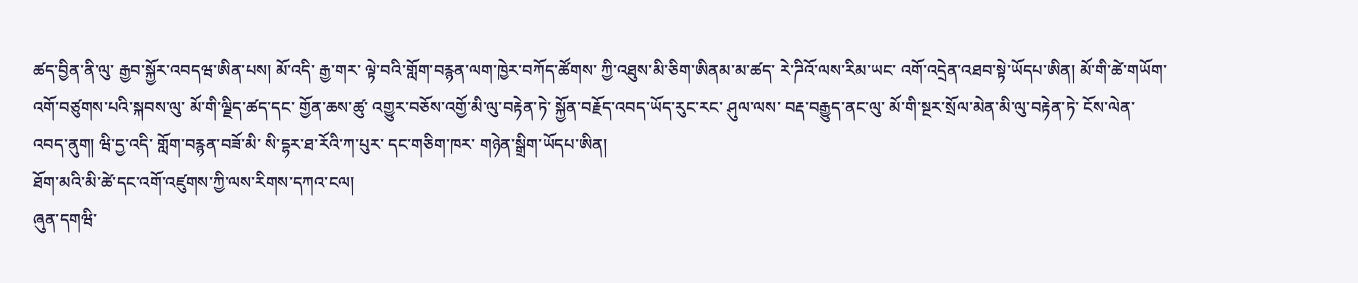ཚད་བྱིན་ནི་ལུ་ རྒྱབ་སྐྱོར་འབདཝ་ཨིན་པས། མོ་འདི་ རྒྱ་གར་ ལྟེ་བའི་གློག་བརྙན་ལག་ཁྱེར་བཀོད་ཚོགས་ ཀྱི་འཐུས་མི་ཅིག་ཨིནམ་མ་ཚད་ རེ་ཌིའོ་ལས་རིམ་ཡང་ འགོ་འདྲེན་འཐབ་སྟེ་ཡོདཔ་ཨིན། མོ་གི་ཚེ་གཡོག་འགོ་བཙུགས་པའི་སྐབས་ལུ་ མོ་གི་ལྗིད་ཚད་དང་ གྱོན་ཆས་ཚུ་ འགྱུར་བཅོས་འགྱོ་མི་ལུ་བརྟེན་ཏེ་ སྐྱོན་བརྗོད་འབད་ཡོད་རུང་རང་ ཤུལ་ལས་ བརྡ་བརྒྱུད་ནང་ལུ་ མོ་གི་སྔར་སྲོལ་མེན་མི་ལུ་བརྟེན་ཏེ་ ངོས་ལེན་འབད་ནུག། ཝི་དྱ་འདི་ གློག་བརྙན་བཟོ་མི་ སི་དྷར་ཐ་རོའི་ཀ་པུར་ དང་གཅིག་ཁར་ གཉེན་སྒྲིག་ཡོདཔ་ཨིན།
ཐོག་མའི་མི་ཚེ་དང་འགོ་འཛུགས་ཀྱི་ལས་རིགས་དཀའ་ངལ།
ཞུན་དགཝི་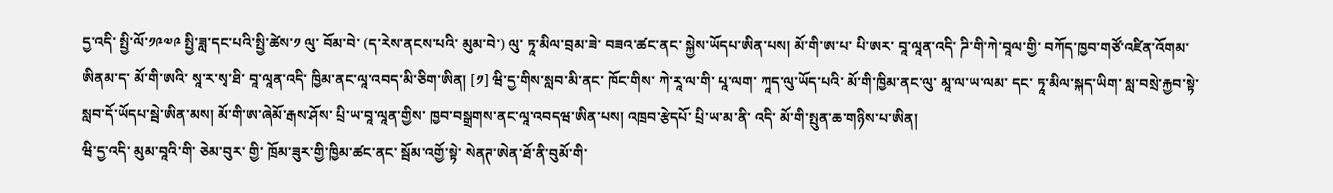དྱ་འདི་ སྤྱི་ལོ་༡༩༧༩ སྤྱི་ཟླ་དང་པའི་སྤྱི་ཚེས་༡ ལུ་ བོམ་བེ་ (ད་རེས་ནངས་པའི་ མུམ་བེ་) ལུ་ ཏཱ་མིལ་བྲམ་ཟེ་ བཟའ་ཚང་ནང་ སྐྱེས་ཡོདཔ་ཨིན་པས། མོ་གི་ཨ་པ་ པི་ཨར་ བཱ་ལཱན་འདི་ ཌི་གི་ཀེ་བཱལ་གྱི་ བཀོད་ཁྱབ་གཙོ་འཛིན་འོགམ་ཨིནམ་ད་ མོ་གི་ཨའི་ སཱ་ར་སྭ་ཐི་ བཱ་ལཱན་འདི་ ཁྱིམ་ནང་ལཱ་འབད་མི་ཅིག་ཨིན། [༡] ཝི་དྱ་གིས་སླབ་མི་ནང་ ཁོང་གིས་ ཀེ་རཱ་ལ་གི་ པཱ་ལག་ ཀཱད་ལུ་ཡོད་པའི་ མོ་གི་ཁྱིམ་ནང་ལུ་ མཱ་ལ་ཡ་ལམ་ དང་ ཏཱ་མིལ་སྐད་ཡིག་ སླ་བསྲེ་རྐྱབ་སྟེ་ སླབ་དོ་ཡོདཔ་སྦེ་ཨིན་མས། མོ་གི་ཨ་ཞེམོ་རྒས་ཤོས་ པྲི་ཡ་བཱ་ལཱན་གྱིས་ ཁྱབ་བསྒྲགས་ནང་ལཱ་འབདཝ་ཨིན་པས། འཁྲབ་རྩེདཔོ་ པྲི་ཡ་མ་ནི་ འདི་ མོ་གི་སྤུན་ཆ་གཉིས་པ་ཨིན།
ཝི་དྱ་འདི་ མུམ་བཱའི་གི་ ཅེམ་བུར་ གྱི་ ཁྲོམ་ཟུར་གྱི་ཁྱིམ་ཚང་ནང་ སྦོམ་འགྱོ་སྟེ་ སེནཊ་ཨེན་ཐོ་ནི་བུམོ་གི་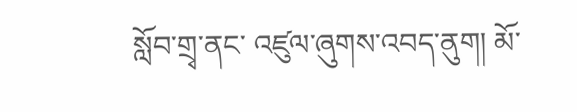སློབ་གྲྭ་ནང་ འཛུལ་ཞུགས་འབད་ནུག། མོ་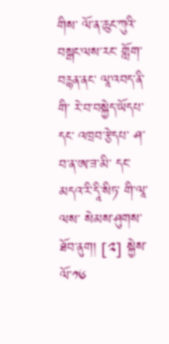གིས་ ལོ་ན་ཆུང་ཀུའི་བསྒང་ལས་རང་ གློག་བརྙན་ནང་ ལཱ་འབད་ནི་གི་ རེ་བ་བསྐྱེད་ཡོདཔ་དང་ འཁྲབ་རྩེདཔ་ ཤ་བ་ན་ཨ་ཟ་མི་ དང་ མདའ་རི་དཱི་སིཏ་ གི་ལཱ་ལས་ སེམས་ཤུགས་ཐོབ་ནུག། [༢] སྐྱེས་ལོ་༡༦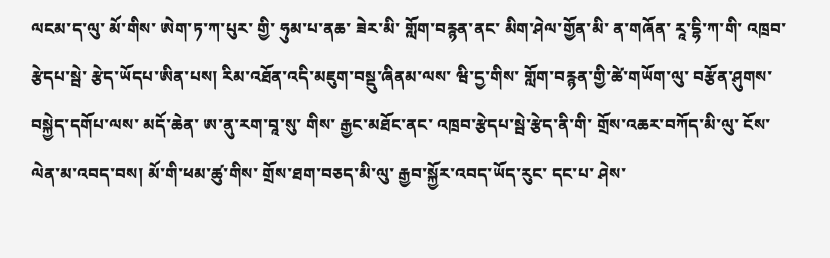ལངམ་ད་ལུ་ མོ་གིས་ ཨེག་ཏ་ཀ་པུར་ གྱི་ ཧུམ་པ་ནཆ་ ཟེར་མི་ གློག་བརྙན་ནང་ མིག་ཤེལ་གྱོན་མི་ ན་གཞོན་ རཱ་དྷི་ཀ་གི་ འཁྲབ་རྩེདཔ་སྦེ་ རྩེད་ཡོདཔ་ཨིན་པས། རིམ་འཐོན་འདི་མཇུག་བསྡུ་ཞིནམ་ལས་ ཝི་དྱ་གིས་ གློག་བརྙན་གྱི་ཚེ་གཡོག་ལུ་ བརྩོན་ཤུགས་བསྐྱེད་དགོཔ་ལས་ མདོ་ཆེན་ ཨ་ནུ་རག་བཱ་སུ་ གིས་ རྒྱང་མཐོང་ནང་ འཁྲབ་རྩེདཔ་སྦེ་རྩེད་ནི་གི་ གྲོས་འཆར་བཀོད་མི་ལུ་ ངོས་ལེན་མ་འབད་བས། མོ་གི་ཕམ་ཚུ་གིས་ གྲོས་ཐག་བཅད་མི་ལུ་ རྒྱབ་སྐྱོར་འབད་ཡོད་རུང་ དང་པ་ ཤེས་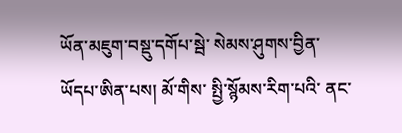ཡོན་མཇུག་བསྡུ་དགོཔ་སྦེ་ སེམས་ཤུགས་བྱིན་ཡོདཔ་ཨིན་པས། མོ་གིས་ སྤྱི་སྙོམས་རིག་པའི་ ནང་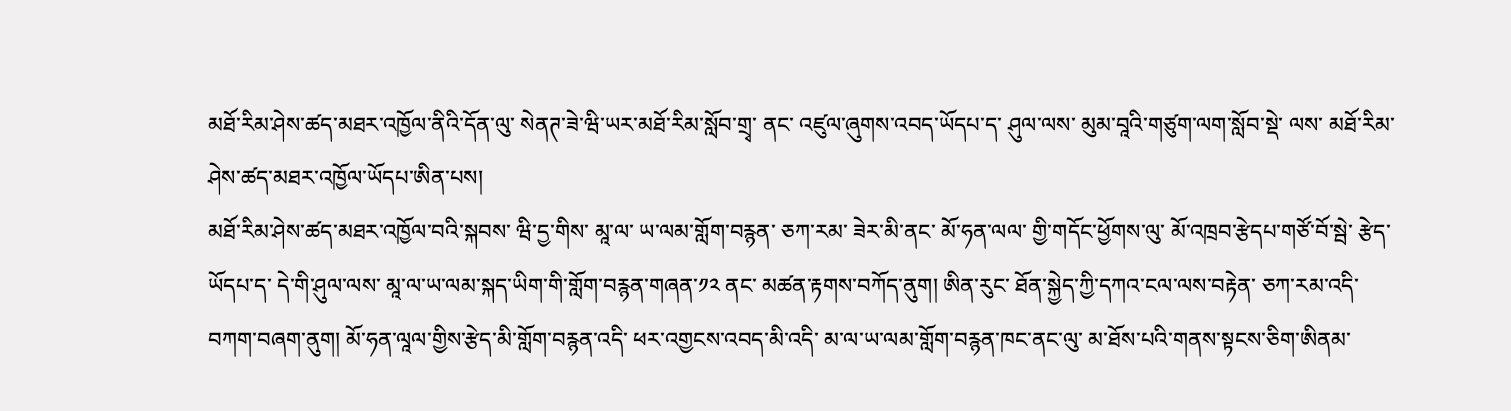མཐོ་རིམ་ཤེས་ཚད་མཐར་འཁྱོལ་ནིའི་དོན་ལུ་ སེནཊ་ཟེ་ཝི་ཡར་མཐོ་རིམ་སློབ་གྲྭ་ ནང་ འཛུལ་ཞུགས་འབད་ཡོདཔ་ད་ ཤུལ་ལས་ མུམ་བཱའི་གཙུག་ལག་སློབ་སྡེ་ ལས་ མཐོ་རིམ་ཤེས་ཚད་མཐར་འཁྱོལ་ཡོདཔ་ཨིན་པས།
མཐོ་རིམ་ཤེས་ཚད་མཐར་འཁྱོལ་བའི་སྐབས་ ཝི་དྱ་གིས་ མཱ་ལ་ ཡ་ལམ་གློག་བརྙན་ ཅཀ་རམ་ ཟེར་མི་ནང་ མོ་ཧན་ལལ་ གྱི་གདོང་ཕྱོགས་ལུ་ མོ་འཁྲབ་རྩེདཔ་གཙོ་བོ་སྦེ་ རྩེད་ཡོདཔ་ད་ དེ་གི་ཤུལ་ལས་ མཱ་ལ་ཡ་ལམ་སྐད་ཡིག་གི་གློག་བརྙན་གཞན་༡༢ ནང་ མཚན་རྟགས་བཀོད་ནུག། ཨིན་རུང་ ཐོན་སྐྱེད་ཀྱི་དཀའ་ངལ་ལས་བརྟེན་ ཅཀ་རམ་འདི་ བཀག་བཞག་ནུག། མོ་ཧན་ལཱལ་གྱིས་རྩེད་མི་གློག་བརྙན་འདི་ ཕར་འགྱངས་འབད་མི་འདི་ མ་ལ་ཡ་ལམ་གློག་བརྙན་ཁང་ནང་ལུ་ མ་ཐོས་པའི་གནས་སྟངས་ཅིག་ཨིནམ་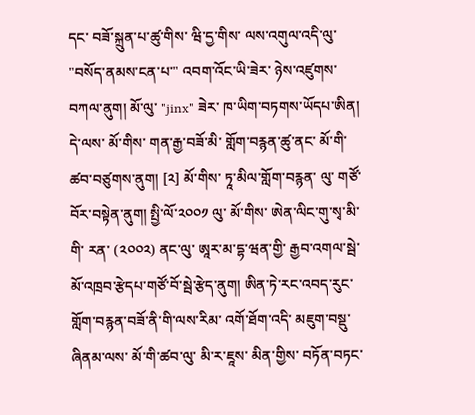དང་ བཟོ་སྐྲུན་པ་ཚུ་གིས་ ཝི་དྱ་གིས་ ལས་འགུལ་འདི་ལུ་ "བསོད་ནམས་ངན་པ་" འབག་འོང་ཡི་ཟེར་ ཉེས་འཛུགས་བཀལ་ནུག། མོ་ལུ་ "jinx" ཟེར་ ཁ་ཡིག་བཏགས་ཡོདཔ་ཨིན། དེ་ལས་ མོ་གིས་ གན་རྒྱ་བཟོ་མི་ གློག་བརྙན་ཚུ་ནང་ མོ་གི་ཚབ་བཙུགས་ནུག། [༢] མོ་གིས་ ཏཱ་མིལ་གློག་བརྙན་ ལུ་ གཙོ་བོར་བསྟེན་ནུག། སྤྱི་ལོ་༢༠༠༡ ལུ་ མོ་གིས་ ཨེན་ལིང་གུ་སྭ་མི་ གི་ རན་ (༢༠༠༢) ནང་ལུ་ ཨཱར་མ་དྷ་ཝན་གྱི་ རྒྱབ་འགལ་སྦེ་ མོ་འཁྲབ་རྩེདཔ་གཙོ་བོ་སྦེ་རྩེད་ནུག། ཨིན་ཏེ་རང་འབད་རུང་ གློག་བརྙན་བཟོ་ནི་གི་ལས་རིམ་ འགོ་ཐོག་འདི་ མཇུག་བསྡུ་ཞིནམ་ལས་ མོ་གི་ཚབ་ལུ་ མི་ར་ཇཱས་ མིན་གྱིས་ བཏོན་བཏང་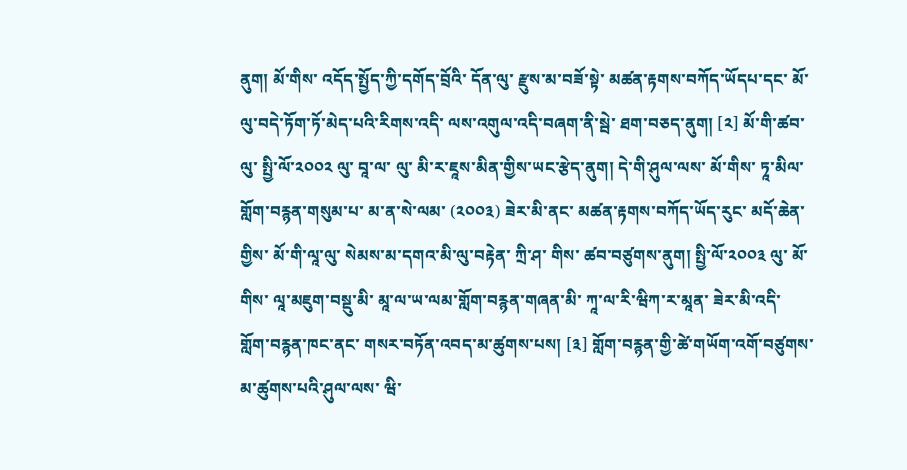ནུག། མོ་གིས་ འདོད་སྤྱོད་ཀྱི་དགོད་བྲོའི་ དོན་ལུ་ རྫུས་མ་བཟོ་སྟེ་ མཚན་རྟགས་བཀོད་ཡོདཔ་དང་ མོ་ལུ་བདེ་ཏོག་ཏོ་མེད་པའི་རིགས་འདི་ ལས་འགུལ་འདི་བཞག་ནི་སྦེ་ ཐག་བཅད་ནུག། [༢] མོ་གི་ཚབ་ལུ་ སྤྱི་ལོ་༢༠༠༢ ལུ་ བཱ་ལ་ ལུ་ མི་ར་ཇཱས་མིན་གྱིས་ཡང་རྩེད་ནུག། དེ་གི་ཤུལ་ལས་ མོ་གིས་ ཏཱ་མིལ་གློག་བརྙན་གསུམ་པ་ མ་ན་སེ་ལམ་ (༢༠༠༣) ཟེར་མི་ནང་ མཚན་རྟགས་བཀོད་ཡོད་རུང་ མདོ་ཆེན་གྱིས་ མོ་གི་ལཱ་ལུ་ སེམས་མ་དགའ་མི་ལུ་བརྟེན་ ཀྲི་ཤ་ གིས་ ཚབ་བཙུགས་ནུག། སྤྱི་ལོ་༢༠༠༣ ལུ་ མོ་གིས་ ལཱ་མཇུག་བསྡུ་མི་ མཱ་ལ་ཡ་ལམ་གློག་བརྙན་གཞན་མི་ ཀཱ་ལ་རི་ཝིཀ་ར་མཱན་ ཟེར་མི་འདི་ གློག་བརྙན་ཁང་ནང་ གསར་བཏོན་འབད་མ་ཚུགས་པས། [༣] གློག་བརྙན་གྱི་ཚེ་གཡོག་འགོ་བཙུགས་མ་ཚུགས་པའི་ཤུལ་ལས་ ཝི་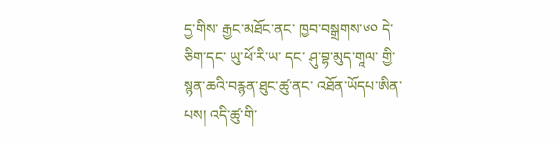དྱ་གིས་ རྒྱང་མཐོང་ནང་ ཁྱབ་བསྒྲགས་༦༠ དེ་ཅིག་དང་ ཡུ་ཕོ་རི་ཡ་ དང་ ཤུ་བྷ་མུད་གཱལ་ གྱི་ སྙན་ཆའི་བརྙན་ཐུང་ཚུ་ནང་ འཐོན་ཡོདཔ་ཨིན་པས། འདི་ཚུ་གི་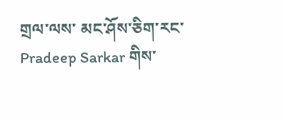གྲལ་ལས་ མང་ཤོས་ཅིག་རང་ Pradeep Sarkar གིས་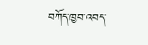བཀོད་ཁྱབ་འབད་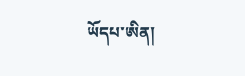ཡོདཔ་ཨིན།